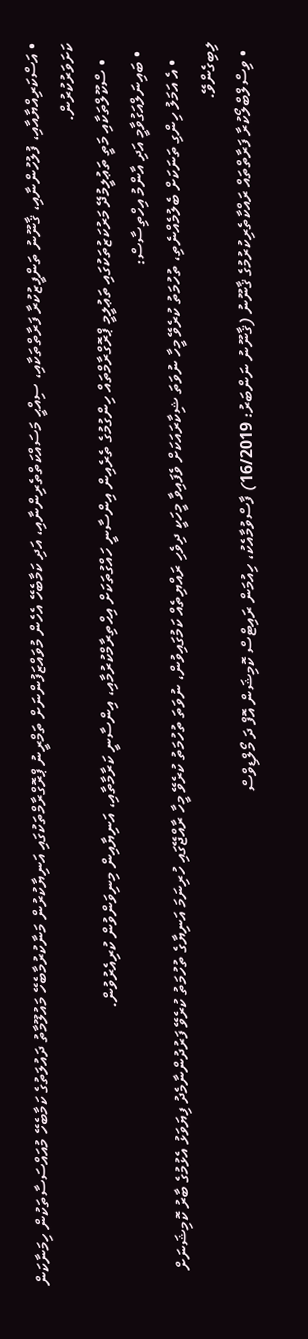• އަސްކަރިއްޔާއާއި، ފުލުހުންނާއި، ޤާނޫނު ތަންފީޒުކުރާ ފަރާތްތަކާއި، ސިއްޙީ މަސައްކަތްތެރިންނާއި، އަދި ކަމާބެހޭ އެހެން މުވައްޒަފުންނަށް ތަމްރީނު ޕްރޮގްރާމްތަކުގައި އަނިޔާކުރުން މަނާކުރުމާބެހޭ މައުލޫމާތު ދައުލަތުގެ ކަމާބެހޭ މުއައްސަސާތަކުން ހިމަނާކަން ކަށަވަރުކުރުން.
    • ސްކޫލްތަކާއި މަތީ ތަޢުލީމުދޭ މަރުކަޒުތަކުގައި ތަޢުލީމީ ޕްރޮގްރާމްތައް ހިންގުމުގެ ތެރެއިން އިންސާނީ ހައްގުތަކަށް އިޙްތިރާމްކުރުމާއި، އިންސާނީ ކަރާމާތާއި، އަނިޔާއިން މިނިވަންވުން ކުރިއެރުވުން.
  • ބައިނަލްއަގުވާމީ އަދި އާންމު އިހްތިސާސް:
    • އެ އަމަލު ހިންގި ތަނަކަށް ބެލުމެއްނެތި، ތުހުމަތު ކުރެވޭ މީހާ ނުވަތަ ޝިކާރައަކަށް ވެފައިވާ މީހަކީ ދިވެހި ރައްޔިތެއް ކަމުގައިވުން، ނުވަތަ ތުހުމަތު ކުރެވޭ މީހާ ރާއްޖޭގައި ހުރިނަމަ އަނިޔާގެ ތުހުމަތު ކުރެވޭ ފަރުދުންނާމެދު ފިޔަވަޅު އެޅުމުގެ ބާރު ކޮމިޝަނަށް ލިބިގެންވޭ.
  • ވިސްލްބްލޯކުރާ ފަރާތްތައް ރައްކާތެރިކުރުމުގެ ޤާނޫނު (ޤާނޫނު ނަންބަރު: 16/2019) ފާސްވުމާއެކު، ހިއުމަން ރައިޓްސް ކޮމިޝަން އޮފް ދަ މޯލްޑިވްސް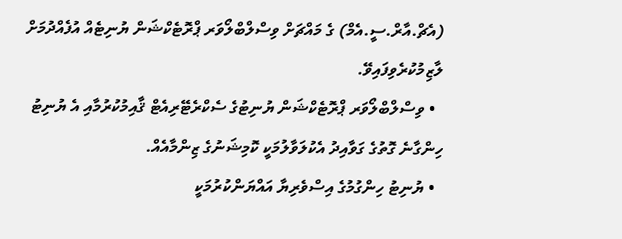(އެޗް.އާރް.ސީ.އެމް) ގެ މައްޗަށް ވިސްލްބްލޯވަރ ޕްރޮޓެކްޝަން ޔުނިޓެއް އުފެއްދުމަށް ލާޒިމުކުރެވިފައިވޭ.
  • ވިސްލްބްލޯވަރ ޕްރޮޓެކްޝަން ޔުނިޓުގެ ސެކްރެޓޭރިއެޓް ޤާއިމުކުރުމާއި އެ ޔުނިޓު ހިންގާނެ ގޮތުގެ ގަވާއިދު އެކުލަވާލުމަކީ ކޮމިޝަނުގެ ޒިންމާއެއް.
  • ޔުނިޓު ހިންގުމުގެ އިސްވެރިޔާ އައްޔަންކުރުމަކީ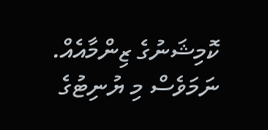ކޮމިޝަނުގެ ޒިންމާއެއް. ނަމަވެސް މި ޔުނިޓުގެ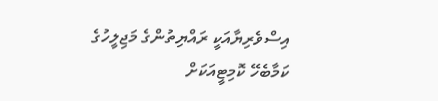އިސްވެރިޔާއަކީ ރައްޔިތުންގެ މަޖިލީހުގެ ކަމާބެހޭ ކޮމިޓީއަކަށް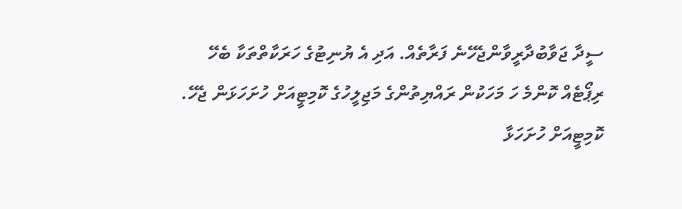ސީދާ ޖަވާބުދާރީވާންޖެހޭނެ ފަރާތެއް. އަދި އެ ޔުނިޓުގެ ހަރަކާތްތަކާ ބެހޭ ރިޕޯޓެއް ކޮންމެ ހަ މަހަކުން ރައްޔިތުންގެ މަޖިލީހުގެ ކޮމިޓީއަށް ހުށަހަޅަން ޖެހޭ. ކޮމިޓީއަށް ހުށަހަޅާ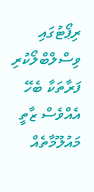ރިޕޯޓުގައި ވިސްލްބްލޯކުރި ފަރާތަކާ ބެހޭ އެއްވެސް ޒާތީ މައުލޫމާތެއް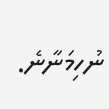ނުހިމަނާނެ.